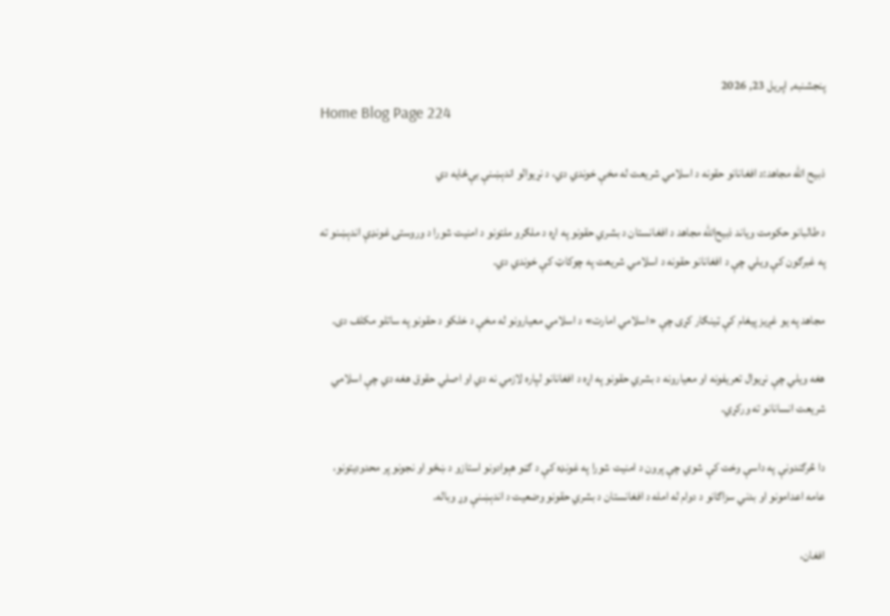پنجشنبه, اپریل 23, 2026
Home Blog Page 224

ذبیح الله مجاهد:د افغانانو حقونه د اسلامي شریعت له مخې خوندي دي، د نړیوالو اندېښنې بې‌ځایه دي

د طالبانو حکومت ویاند ذبیح‌الله مجاهد د افغانستان د بشري حقونو په اړه د ملګرو ملتونو د امنیت شورا د وروستۍ غونډې اندېښنو ته په غبرګون کې ویلي چې د افغانانو حقونه د اسلامي شریعت په چوکاټ کې خوندي دي.

مجاهد په یو غږیز پیغام کې ټینګار کړی چې «اسلامي امارت» د اسلامي معیارونو له مخې د خلکو د حقونو په ساتلو مکلف دی.

هغه ویلي چې نړیوال تعریفونه او معیارونه د بشري حقونو په اړه د افغانانو لپاره لازمي نه دي او اصلي حقوق هغه دي چې اسلامي شریعت انسانانو ته ورکړي.

دا څرګندونې په داسې وخت کې شوي چې پرون د امنیت شورا په غونډه کې د ګڼو هېوادونو استازو د ښځو او نجونو پر محدودیتونو، عامه اعدامونو او بدني سزاګانو د دوام له امله د افغانستان د بشري حقونو وضعیت د اندېښنې وړ وباله.

افغان،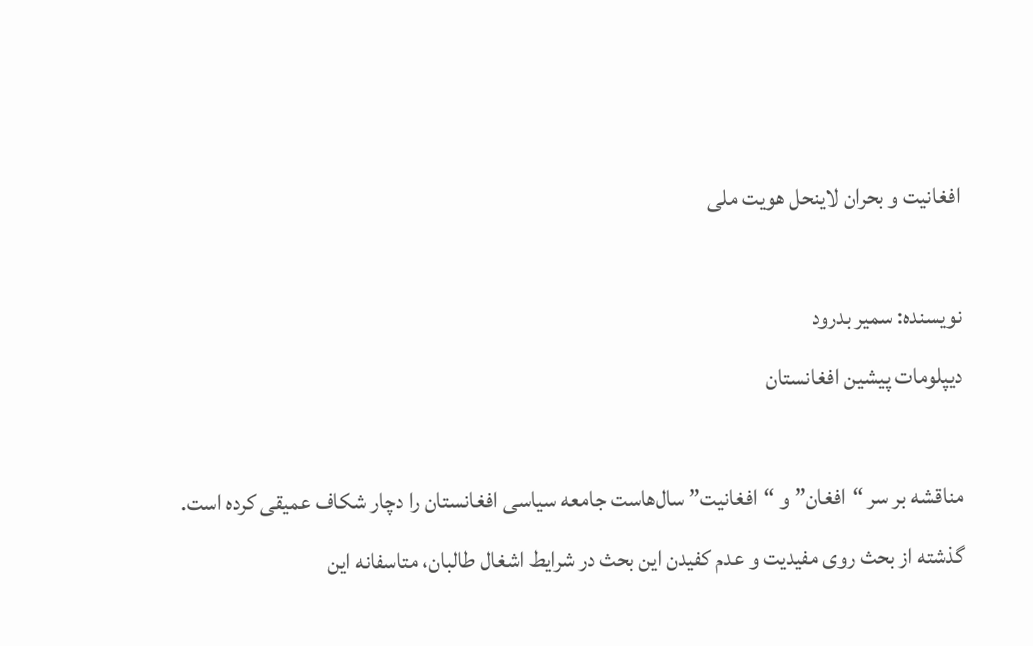افغانیت و بحران لاینحل هویت ملی

نویسنده: سمیر بدرود
دیپلومات پیشین افغانستان

مناقشه بر سر “افغان” و “افغانیت” سال‌هاست جامعه سیاسی افغانستان را دچار شکاف عمیقی کرده است. گذشته از بحث روی مفیدیت و عدم کفیدن این بحث در شرایط اشغال طالبان، متاسفانه این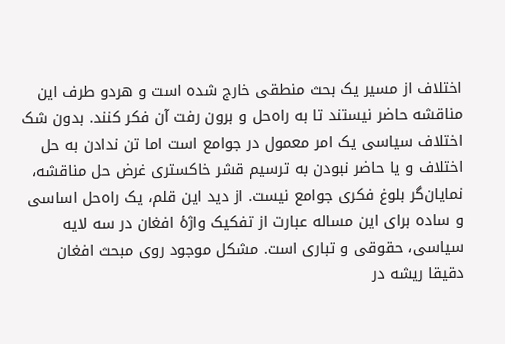اختلاف از مسیر یک بحث منطقی خارج شده است و هردو طرف این مناقشه حاضر نیستند تا به راه‌حل و برون رفت آن فکر کنند. بدون شک اختلاف سیاسی یک امر معمول در جوامع است اما تن ندادن به حل اختلاف و یا حاضر نبودن به ترسیم قشر خاکستری غرض حل مناقشه، نمایان‌گر بلوغ فکری جوامع نیست. از دید این قلم، یک راه‌حل اساسی و ساده برای این مساله عبارت از تفکیک واژۀ افغان در سه لایه سیاسی، حقوقی و تباری است. مشکل موجود روی مبحث افغان دقیقا ریشه در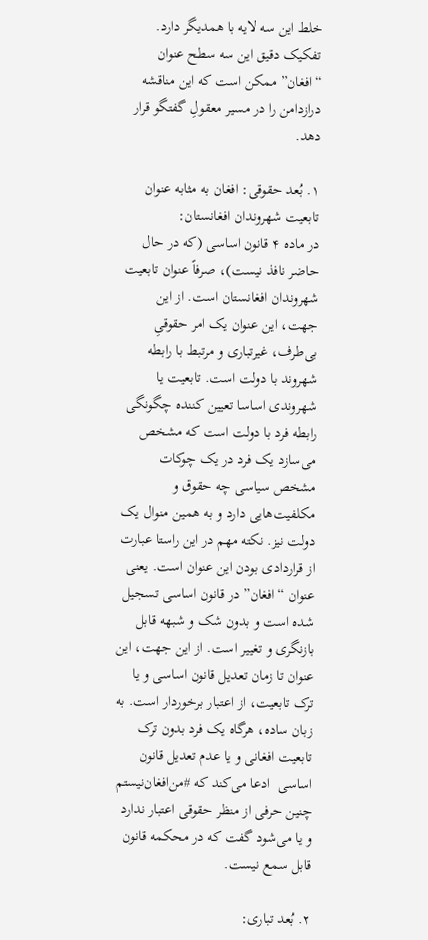خلط این سه لایه با همدیگر دارد. تفکیک دقیق این سه سطح عنوان “افغان” ممکن است که این مناقشه درازدامن را در مسیر معقولِ گفتگو قرار دهد.

۱. بُعد حقوقی: افغان به‌ مثابه عنوان تابعیت شهروندان افغانستان:
در ماده ۴ قانون اساسی (که در حال حاضر نافذ نیست)، صرفاً عنوان تابعیت شهروندان افغانستان است. از این جهت، این عنوان یک امر حقوقیِ بی‌طرف، غیرتباری و مرتبط با رابطه شهروند با دولت است. تابعیت یا شهروندی اساسا تعیین کننده چگونگی رابطه فرد با دولت است که مشخص می‌سازد یک فرد در یک چوکات مشخص سیاسی چه حقوق و مکلفیت‌هایی دارد و به همین منوال یک دولت نیز. نکته مهم در این راستا عبارت از قراردادی بودن این عنوان است. یعنی عنوان “افغان” در قانون اساسی تسجیل شده است و بدون شک و شبهه قابل بازنگری و تغییر است. از این جهت، این عنوان تا زمان تعدیل قانون اساسی و یا ترک تابعیت، از اعتبار برخوردار است. به زبان ساده، هرگاه یک فرد بدون ترک تابعیت افغانی و یا عدم تعدیل قانون اساسی  ادعا می‌کند که #من‌افغان‌نیستم چنین حرفی از منظر حقوقی اعتبار ندارد و یا می‌شود گفت که در محکمه قانون قابل سمع نیست.

۲. بُعد تباری: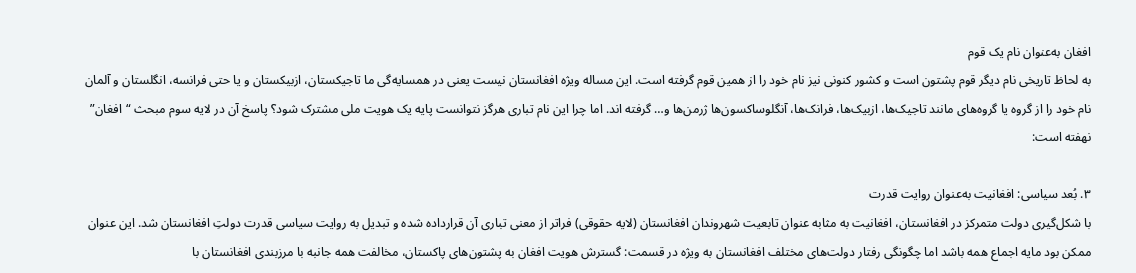افغان به‌عنوان نام یک قوم
به لحاظ تاریخی نام دیگر قوم پشتون است و کشور کنونی نیز نام خود را از همین قوم گرفته است. این مساله ویژه افغانستان نیست یعنی در همسایه‌گی ما تاجیکستان، ازبیکستان و یا حتی فرانسه، انگلستان و آلمان نام خود را از گروه‌ یا گروه‌های مانند تاجیک‌ها، ازبیک‌ها، فرانک‌ها، آنگلوساکسون‌ها ژرمن‌ها و… گرفته اند. اما چرا این نام تباری هرگز نتوانست پایه یک هویت ملی مشترک شود؟ پاسخ آن در لایه سوم مبحث “افغان” نهفته است:

۳. بُعد سیاسی: افغانیت به‌عنوان روایت قدرت
با شکل‌گیری دولت‌ متمرکز در افغانستان، افغانیت به مثابه عنوان تابعیت شهروندان افغانستان (لایه حقوقی) فراتر از معنی تباری آن قرارداده شده و تبدیل به روایت سیاسی قدرت دولتِ افغانستان شد. این عنوان ممکن بود مایه اجماع همه باشد اما چگونگی رفتار دولت‌های مختلف افغانستان به ویژه در قسمت: گسترش هویت افغان به پشتون‌های پاکستان، مخالفت همه جانبه با مرزبندی افغانستان با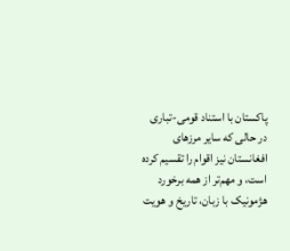پاکستان با استناد قومی-تباری در حالی که سایر مرزهای افغانستان نیز اقوام را تقسیم کرده است، و مهم‌تر از همه برخورد هژمونیک با زبان، تاریخ و هویت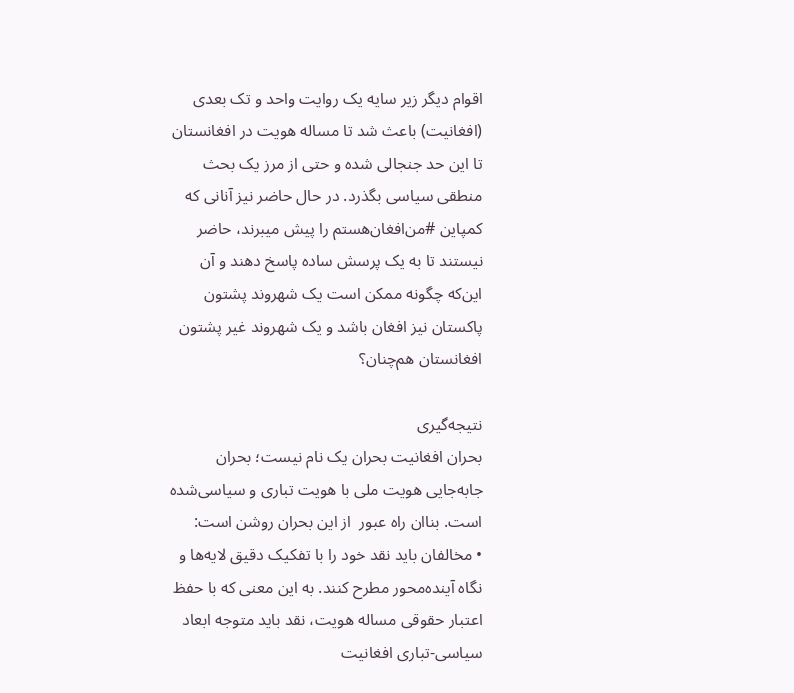اقوام دیگر زیر سایه یک روایت واحد و تک بعدی (افغانیت) باعث شد تا مساله هویت در افغانستان تا این حد جنجالی شده و حتی از مرز یک بحث منطقی سیاسی بگذرد. در حال حاضر نیز آنانی که کمپاین #من‌افغان‌هستم را پیش میبرند، حاضر نیستند تا به یک پرسش ساده پاسخ دهند و آن این‌که چگونه ممکن است یک شهروند پشتون پاکستان نیز افغان باشد و یک شهروند غیر پشتون افغانستان هم‌چنان؟

نتیجه‌گیری
بحران افغانیت بحران یک نام نیست؛ بحران جا‌به‌جایی هویت ملی با هویت تباری و سیاسی‌شده است. بناان راه عبور  از این بحران روشن است:
• مخالفان باید نقد خود را با تفکیک دقیق لایه‌ها و نگاه آینده‌محور مطرح کنند. به این معنی که با حفظ اعتبار حقوقی مساله هویت، نقد باید متوجه ابعاد سیاسی-تباری افغانیت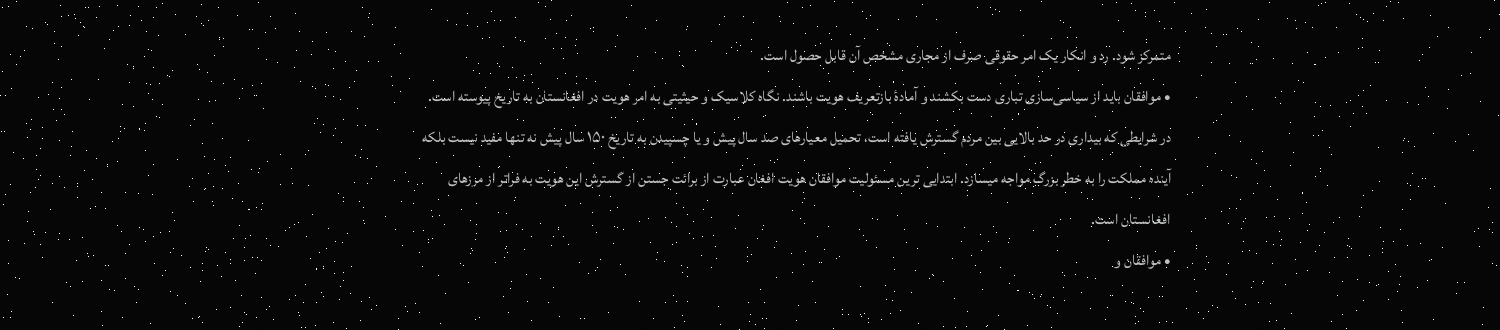متمرکز شود. رد و انکار یک امر حقوقی صرف از مجاری مشخص آن قابل حصول است.
• موافقان باید از سیاسی‌سازی تباری دست بکشند و آمادۀ بازتعریف هویت باشند. نگاه کلاسیک و حیثیتی به امر هویت در افغانستان به تاریخ پیوسته است. در شرایطی که بیداری در حد بالایی بین مردم گسترش یافته است، تحمیل معیارهای صد سال پیش و یا چسپیدن به تاریخ ۱۵۰ سال پیش نه تنها مفید نیست بلکه آینده مملکت را به خطر بزرگ مواجه میسازد. ابتدایی ترین مسئولیت موافقان هویت افغان عبارت از برائت جستن از گسترش این هویت به فراتر از مرزهای افغانستان است.
• موافقان و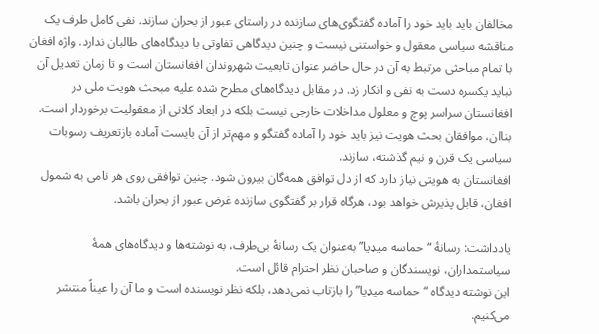مخالفان باید باید خود را آماده گفتگوی‌های سازنده در راستای عبور از بحران سازند. نفی کامل طرف یک مناقشه سیاسی معقول و خواستنی نیست و چنین دیدگاهی تفاوتی با دیدگاه‌های طالبان ندارد. واژه افغان با تمام مباحثی مرتبط به آن در حال حاضر عنوان تابعیت شهروندان افغانستان است و تا زمان تعدیل آن نباید یکسره دست به نفی و انکار زد. در مقابل دیدگاه‌های مطرح شده علیه مبحث هویت ملی در افغانستان سراسر پوچ و معلول مداخلات خارجی نیست بلکه در ابعاد کلانی از معقولیت برخوردار است. بناان، موافقان بحث هویت نیز باید خود را آماده گفتگو و مهم‌تر از آن بایست آماده بازتعریف رسوبات سیاسی یک قرن و نیم گذشته، سازند.
افغانستان به هویتی نیاز دارد که از دل توافق همه‌گان بیرون شود. چنین توافقی روی هر نامی به شمول افغان، قابل پذیرش خواهد بود، هرگاه قرار بر گفتگوی سازنده غرض عبور از بحران باشد.

یادداشت: رسانهٔ “حماسه میډیا” به‌عنوان یک رسانهٔ بی‌طرف، به نوشته‌ها و دیدگاه‌های همهٔ سیاستمداران، نویسندگان و صاحبان نظر احترام قائل است.
این نوشته دیدگاه “حماسه میډیا” را بازتاب نمی‌دهد، بلکه نظر نویسنده است و ما آن را عیناً منتشر می‌کنیم.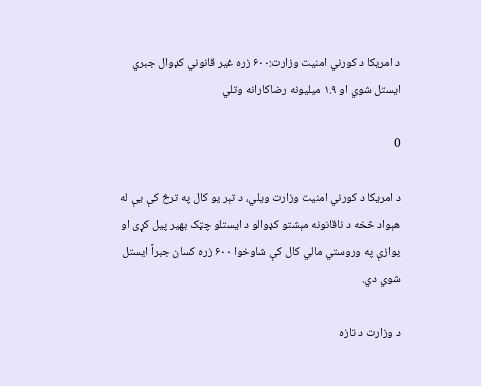د امریکا د کورني امنیت وزارت:۶۰۰ زره غیر قانوني کډوال جبري ایستل شوي او ۱.۹ میلیونه رضاکارانه وتلي

0

د امریکا د کورني امنیت وزارت ویلي، د تېر یو کال په ترڅ کې یې له هېواد څخه د ناقانونه مېشتو کډوالو د ایستلو چټک بهیر پیل کړی او یوازې په وروستي مالي کال کې شاوخوا ۶۰۰ زره کسان جبراً ایستل شوي دي.

د وزارت د تازه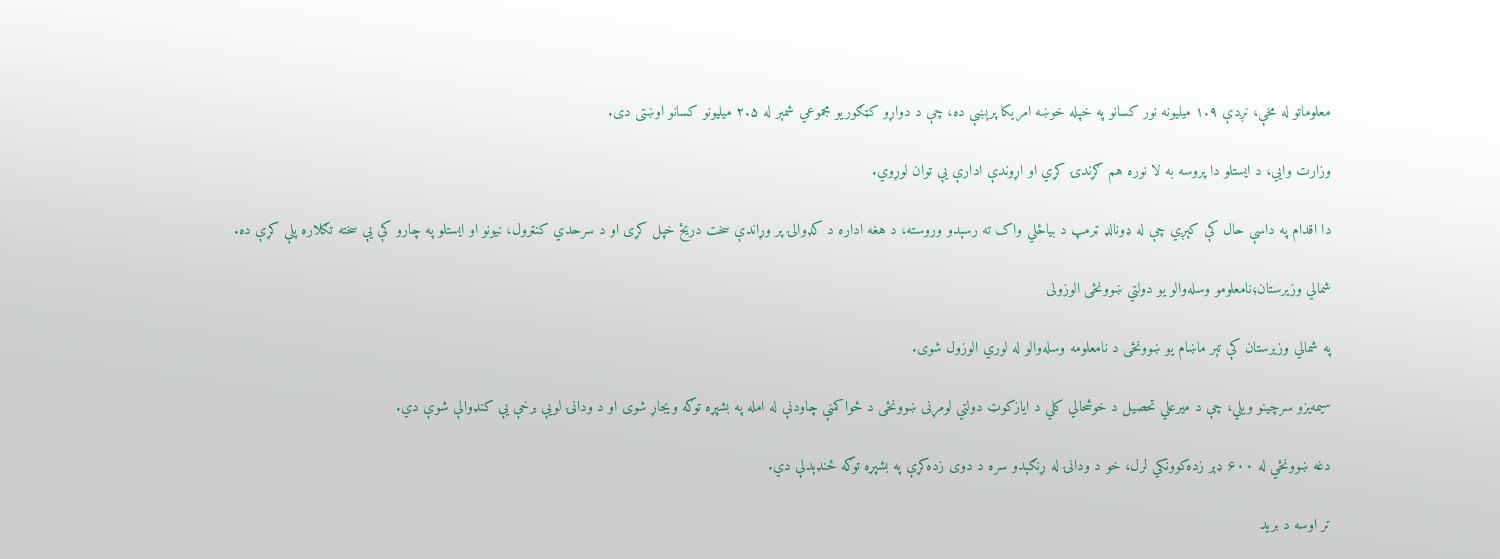معلوماتو له مخې، نږدې ۱.۹ میلیونه نور کسانو په خپله خوښه امریکا پرېښې ده، چې د دواړو کټګوریو مجموعي شمېر له ۲.۵ میلیونو کسانو اوښتی دی.

وزارت وایي، د ایستلو دا پروسه به لا نوره هم ګړندۍ کړي او اړوندې ادارې یې توان لوړوي.

دا اقدام په داسې حال کې کېږي چې له ډونالډ ټرمپ د بیاځلي واک ته رسېدو وروسته، د هغه اداره د کډوالۍ پر وړاندې سخت دریځ خپل کړی او د سرحدي کنټرول، نیونو او ایستلو په چارو کې یې سخته تګلاره پلې کړې ده.

شمالي وزیرستان؛نامعلومو وسله‌والو یو دولتي ښوونځی الوزولی

په شمالي وزیرستان کې تېر ماښام یو ښوونځی د نامعلومه وسله‌والو له لوري الوزول شوی.

سیمه‌یزو سرچینو ویلي، چې د میرعلي تحصیل د خوشحالي کلي د ایازکوټ دولتي لومړنی ښوونځی د ځواکمنې چاودنې له امله په بشپړه توګه ویجاړ شوی او د ودانۍ لویې برخې یې کنډوالې شوې دي.

دغه ښوونځي له ۶۰۰ ډېر زده‌کوونکي لرل، خو د ودانۍ له ړنګېدو سره د دوی زده‌کړې په بشپړه توګه ځنډېدلې دي.

تر اوسه د برید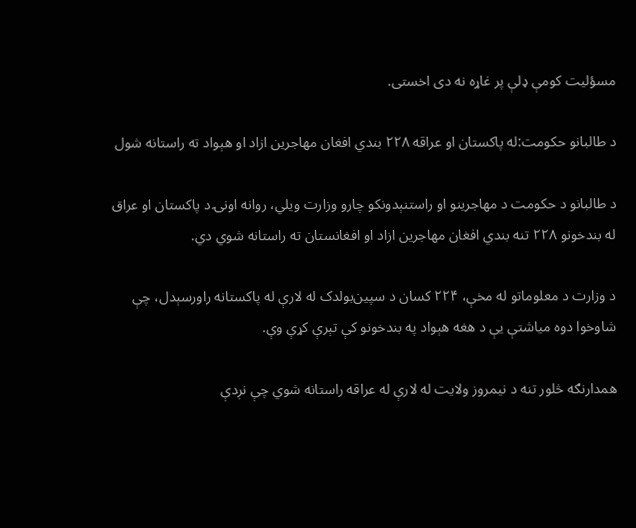مسؤلیت کومې ډلې پر غاړه نه دی اخستی.

د طالبانو حکومت:له پاکستان او عراقه ۲۲۸ بندي افغان مهاجرین ازاد او هېواد ته راستانه شول

د طالبانو د حکومت د مهاجرینو او راستنېدونکو چارو وزارت ویلي، روانه اونۍ د پاکستان او عراق له بندخونو ۲۲۸ تنه بندي افغان مهاجرین ازاد او افغانستان ته‌ راستانه شوي دي.

د وزارت د معلوماتو له مخې، ۲۲۴ کسان د سپین‌بولدک له لارې له پاکستانه راورسېدل، چې شاوخوا دوه میاشتې یې د هغه هېواد په بندخونو کې تېرې کړې وې.

همدارنګه څلور تنه د نیمروز ولایت له لارې له عراقه راستانه شوي چې نږدې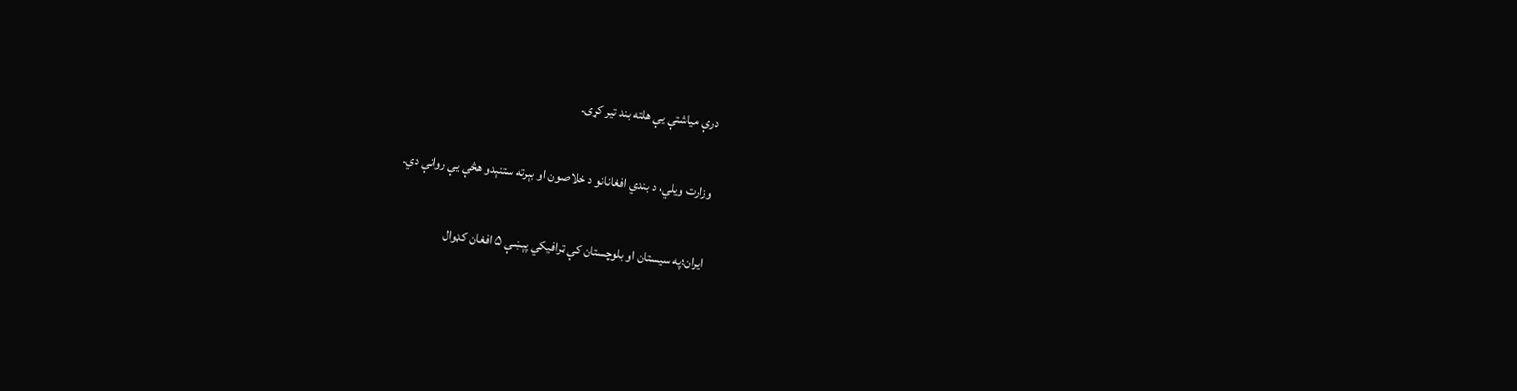درې میاشتې یې هلته بند تیر کړی.

وزارت ویلي، د بندي افغانانو د خلاصون او بېرته ستنېدو هڅې یې روانې دي.

ایران؛په سیستان او بلوچستان کې ټرافیکي پېښې ۵ افغان کډوال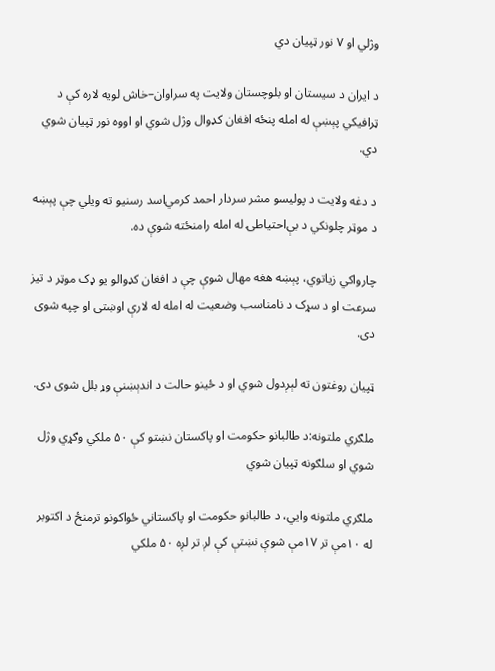وژلي او ۷ نور ټپیان دي

د ایران د سیستان او بلوچستان ولایت په سراوان–خاش لویه لاره کې د ټرافیکي پېښې له امله پنځه افغان کډوال وژل شوي او اووه نور ټپیان شوي دي.

د دغه ولایت د پولیسو مشر سردار احمد کرمي‌اسد رسنیو ته ویلي چې پېښه د موټر چلونکي د بې‌احتیاطۍ له امله رامنځته شوې ده.

چارواکي زیاتوي، پېښه هغه مهال شوې چې د افغان کډوالو یو ډک موټر د تیز سرعت او د سړک د نامناسب وضعیت له امله له لارې اوښتی او چپه شوی دی.

ټپیان روغتون ته لېږدول شوي او د ځینو حالت د اندېښنې وړ بلل شوی دی.

ملګري ملتونه:د طالبانو حکومت او پاکستان نښتو کې ۵۰ ملکي وګړي وژل شوي او سلګونه ټپیان شوي

ملګري ملتونه وايي، د طالبانو حکومت او پاکستاني ځواکونو ترمنځ د اکتوبر له ۱۰مې تر ۱۷مې شوې نښتې کې لږ تر لږه ۵۰ ملکي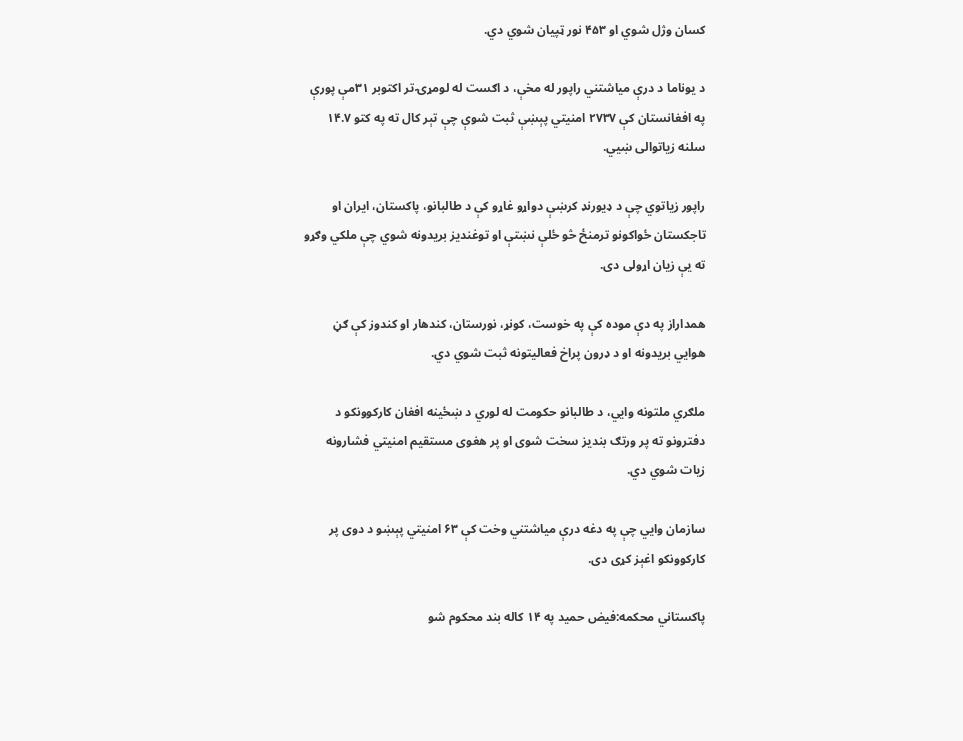کسان وژل شوي او ۴۵۳ نور ټپیان شوي دي.

د یوناما د درې میاشتني راپور له مخې، د اګست له لومړۍ تر اکتوبر ۳۱مې پورې په افغانستان کې ۲۷۳۷ امنیتي پېښې ثبت شوې چې تېر کال ته په کتو ۱۴.۷ سلنه زیاتوالی ښيي.

راپور زیاتوي چې د ډیورنډ کرښې دواړو غاړو کې د طالبانو، پاکستان، ایران او تاجکستان ځواکونو ترمنځ څو ځلې نښتې او توغندیز بریدونه شوي چې ملکي وګړو ته یې زیان اړولی دی.

همداراز په دې موده کې په خوست، کونړ، نورستان، کندهار او کندوز کې ګڼ هوايي بریدونه او د ډرون پراخ فعالیتونه ثبت شوي دي.

ملګري ملتونه وایي، د طالبانو حکومت له لوري د ښځینه افغان کارکوونکو د دفترونو ته پر ورتګ بندیز سخت شوی او پر هغوی مستقیم امنیتي فشارونه زیات شوي دي.

سازمان وايي چې په دغه درې میاشتني وخت کې ۶۳ امنیتي پېښو د دوی پر کارکوونکو اغېز کړی دی.

پاکستاني محکمه:فیض حمید په ۱۴ کاله بند محکوم شو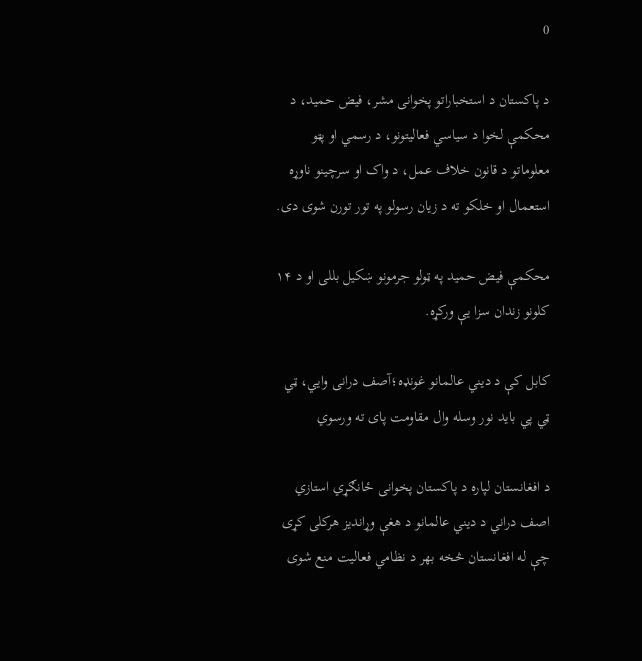0

د پاکستان د استخباراتو پخوانی مشر، فیض حمید، د محکمې لخوا د سیاسي فعالیتونو، د رسمي او پټو معلوماتو د قانون خلاف عمل، د واک او سرچینو ناوړه استعمال او خلکو ته د زیان رسولو په تور تورن شوی دی.

محکمې فیض حمید په ټولو جرمونو ښکیل بللی او د ۱۴ کلونو زندان سزا یې ورکړه.

کابل کې د دیني عالمانو غونډه؛آصف درانی وایي، ټي ټي پي باید نور وسله وال مقاومت پای ته ورسوي

د افغانستان لپاره د پاکستان پخوانی ځانګړي استازي اصف دراني د دیني عالمانو د هغې وړاندیز هرکلی کړی چې له افغانستان څخه بهر د نظامي فعالیت منع شوی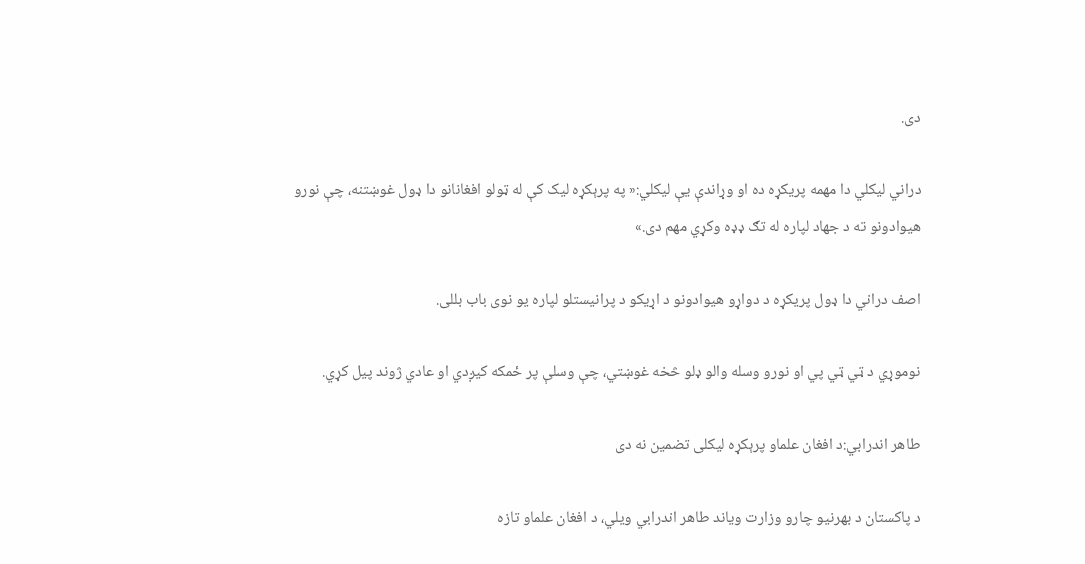دی.

دراني لیکلي دا مهمه پریکړه ده او وړاندې یې لیکلي:« په پرېکړه ليک کې له ټولو افغانانو دا ډول غوښتنه، چې نورو هیوادونو ته د جهاد لپاره له تګ ډډه وکړي مهم دی.»

اصف دراني دا ډول پریکړه د دواړو هیوادونو د اړیکو د پرانیستلو لپاره یو نوی باب بللی.

نوموړي د ټي ټي پي او نورو وسله والو ډلو څخه غوښتي، چې وسلې پر ځمکه کیږدي او عادي ژوند پیل کړي.

طاهر اندرابي:د افغان علماو پرېکړه لیکلی تضمین نه دی

د پاکستان د بهرنیو چارو وزارت ویاند طاهر اندرابي ویلي، د افغان علماو تازه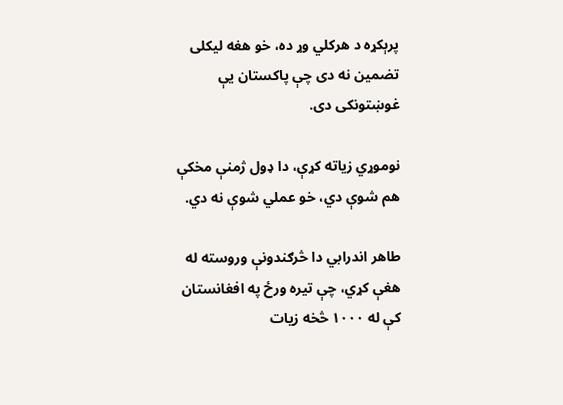پرېکړه د هرکلي وړ ده، خو هغه لیکلی تضمین نه دی چې پاکستان یې غوښتونکی دی.

نوموړي زیاته کړې، دا ډول ژمنې مخکې هم شوې دي، خو عملي شوې نه دي.

طاهر اندرابي دا څرګندونې وروسته له هغې کړي، چې تیره ورځ په افغانستان کې له ۱۰۰۰ څخه زیات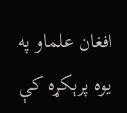افغان علماو په یوه پرېکړه کې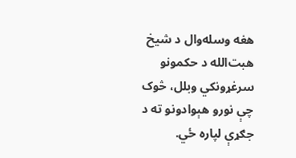هغه وسله‌وال د شیخ هبت‌الله د حکمونو سرغړونکي وبلل، څوک چې نورو هېوادونو ته د جګړې لپاره ځي.